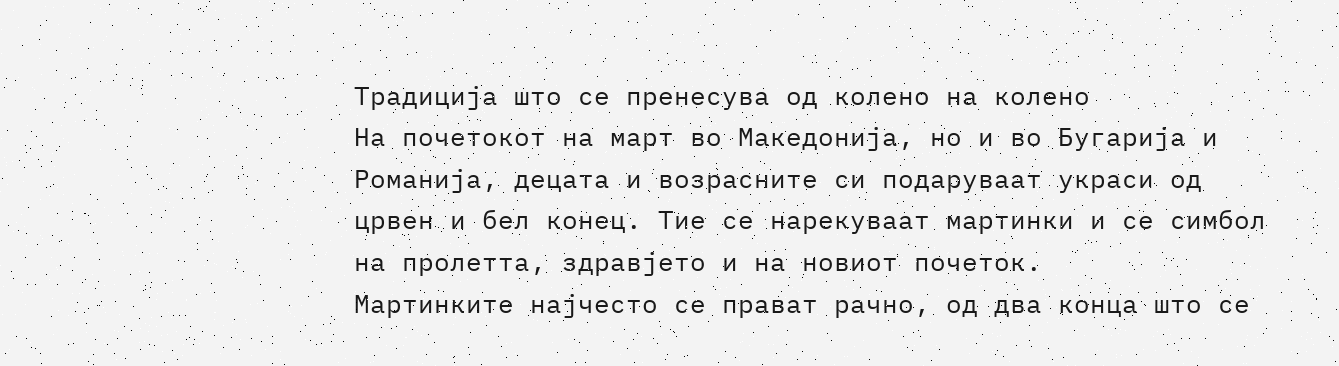Традиција што се пренесува од колено на колено
На почетокот на март во Македонија, но и во Бугарија и Романија, децата и возрасните си подаруваат украси од црвен и бел конец. Тие се нарекуваат мартинки и се симбол на пролетта, здравјето и на новиот почеток.
Мартинките најчесто се прават рачно, од два конца што се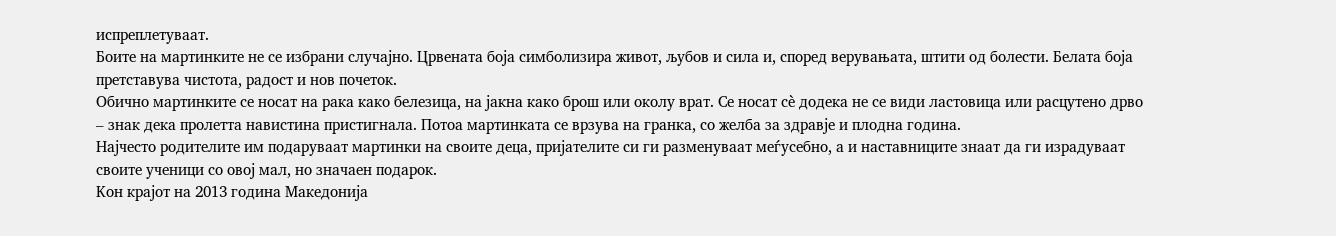испреплетуваат.
Боите на мартинките не се избрани случајно. Црвената боја симболизира живот, љубов и сила и, според верувањата, штити од болести. Белата боја претставува чистота, радост и нов почеток.
Обично мартинките се носат на рака како белезица, на јакна како брош или околу врат. Се носат сè додека не се види ластовица или расцутено дрво – знак дека пролетта навистина пристигнала. Потоа мартинката се врзува на гранка, со желба за здравје и плодна година.
Најчесто родителите им подаруваат мартинки на своите деца, пријателите си ги разменуваат меѓусебно, а и наставниците знаат да ги израдуваат своите ученици со овој мал, но значаен подарок.
Koн крајот на 2013 година Македонија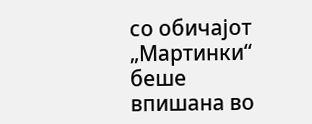со обичајот „Мартинки“ беше впишана во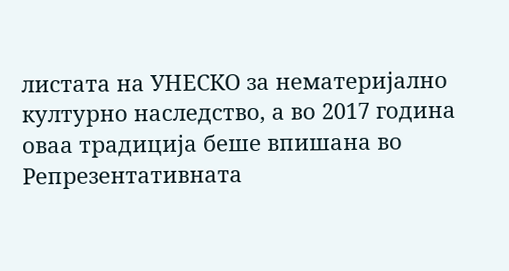листата на УНЕСКО за нематеријално културно наследство, а во 2017 година оваа традиција беше впишана во Репрезентативната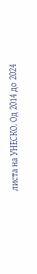листа на УНЕСКО. Од 2014 до 2024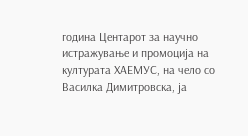година Центарот за научно истражување и промоција на културата ХАЕМУС, на чело со Василка Димитровска, ја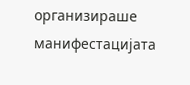организираше манифестацијата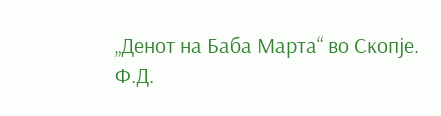„Денот на Баба Марта“ во Скопје.
Ф.Д.